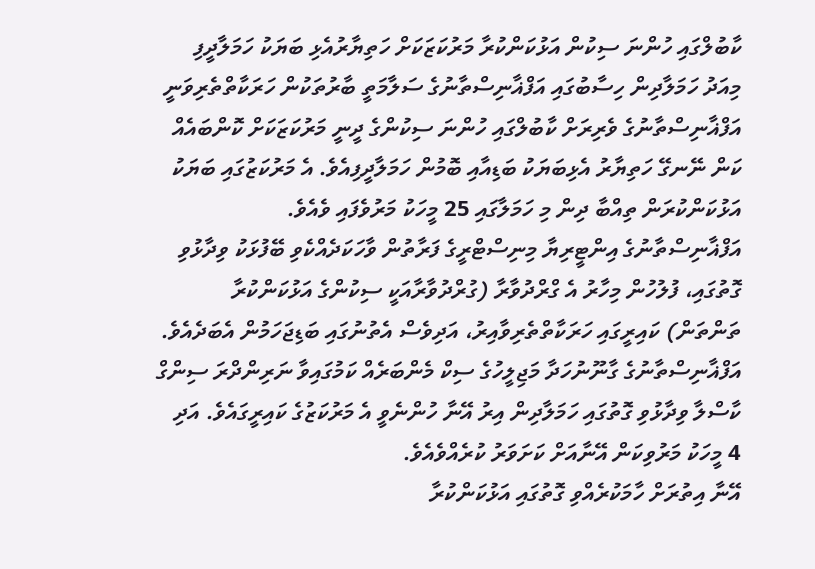ކާބުލްގައި ހުންނަ ސިކުން އަޅުކަންކުރާ މަރުކަޒަކަށް ހަތިޔާރުއެޅި ބަޔަކު ހަމަލާދީފި
މިއަދު ހަމަލާދިން ހިސާބުގައި އަފްޣާނިސްތާނުގެ ސަލާމަތީ ބާރުތަކުން ހަރަކާތްތެރިވަނީ
އަފްޣާނިސްތާނުގެ ވެރިރަށް ކާބުލްގައި ހުންނަ ސިކުންގެ ދީނީ މަރުކަޒަކަށް ކޮންބައެއް ކަން ނޭނގޭ ހަތިޔާރު އެޅިބަޔަކު ބަޑިއާއި ބޮމުން ހަމަލާދީފިއެވެ. އެ މަރުކަޒުގައި ބަޔަކު އަޅުކަންކުރަން ތިއްބާ ދިން މި ހަމަލާގައި 25 މީހަކު މަރުވެފައި ވެއެވެ.
އަފްޣާނިސްތާނުގެ އިންޓީރިޔާ މިނިސްޓްރީގެ ފަރާތުން ވާހަކަދެއްކެވި ބޭފުޅަކު ވިދާޅުވި ގޮތުގައި، ފުލުހުން މިހާރު އެ ގްރްދުވާރާ (ގުރްދުވާރާއަކީ ސިކުންގެ އަޅުކަންކުރާ ތަންތަން) ކައިރީގައި ހަރަކާތްތެރިވާއިރު، އަދިވެސް އެތުނުގައި ބަޑިޖަހަމުން އެބަދެއެވެ.
އަފްޣާނިސްތާނުގެ ގާނޫނުހަދާ މަޖިލީހުގެ ސިކް މެންބަރެއް ކަމުގައިވާ ނަރިންދްރަ ސިންގް ކާސްލާ ވިދާޅުވި ގޮތުގައި ހަމަލާދިން އިރު އޭނާ ހުންނެވީ އެ މަރުކަޒުގެ ކައިރީގައެވެ. އަދި 4 މީހަކު މަރުވިކަން އޭނާއަށް ކަށަވަރު ކުރެއްވެއެވެ.
އޭނާ އިތުރަށް ހާމަކުރެއްވި ގޮތުގައި އަޅުކަންކުރާ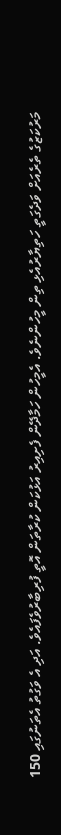މަރުކަޒުގެ ތެރެއަށް ވަދެގަތީ ހަތިޔާރުއެޅި ތިން މީހުންނެވެ. އެމީހުން ހަމާދޭން ފެށިއިރު އަޅުކަން ކުރާތަން އޮތީ ފުރިބާރުވެފައެވެ. އަދި އެ ވަގުތު އެތަނުގައި 150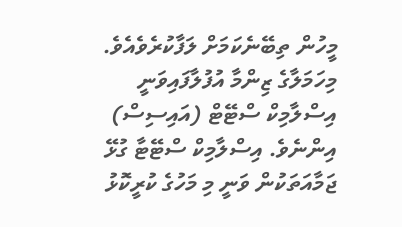މީހުން ތިބޭނެކަމަށް ލަފާކުރެވެއެވެ.
މިހަމަލާގެ ޒިންމާ އުފުލާފައިވަނީ އިސްލާމިކް ސްޓޭޓް (އައިސިސް) އިންނެވެ. އިސްލާމިކް ސްޓޭޓާ ގުޅޭ ޖަމާއަތަކުން ވަނީ މި މަހުގެ ކުރީކޮޅު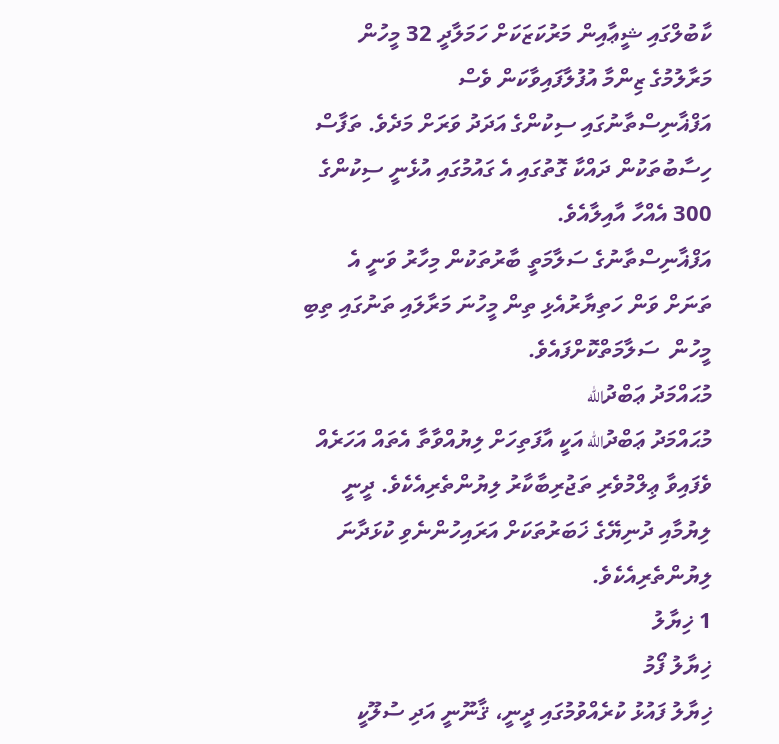ކާބުލްގައި ޝީޢާއިން މަރުކަޒަކަށް ހަމަލާދީ 32 މީހުން މަރާލުމުގެ ޒިންމާ އުފުލާފައިވާކަން ވެސް
އަފްޣާނިސްތާނުގައި ސިކުންގެ އަދަދު ވަރަށް މަދެވެ. ތަފާސް ހިސާބުތަކުން ދައްކާ ގޮތުގައި އެ ގައުމުގައި އުޅެނީ ސިކުންގެ 300 އެއްހާ އާއިލާއެވެ.
އަފްޣާނިސްތާނުގެ ސަލާމަތީ ބާރުތަކުން މިހާރު ވަނީ އެ ތަނަށް ވަން ހަތިޔާރުއެޅި ތިން މީހުނަ މަރާލައި ތަނުގައި ތިބި މީހުން  ސަލާމަތްކޮށްފައެވެ.
މުޙައްމަދު ޢަބްދުالله
މުޙައްމަދު ޢަބްދުالله އަކީ އާފަތިހަށް ލިޔުއްވާތާ އެތައް އަހަރެއް ވެފައިވާ ޢިލްމުވެރި ތަޖުރިބާކާރު ލިޔުންތެރިއެކެވެ. ދީނީ ލިޔުމާއި ދުނިޔޭގެ ޚަބަރުތަކަށް އަރައިހުންނެވި ކުޅަދާނަ ލިޔުންތެރިއެކެވެ.
1 ޚިޔާލު
ޚިޔާލު ފޯމު
ޚިޔާލު ފައުޅު ކުރެއްވުމުގައި ދީނީ، ޤާނޫނީ އަދި ސުލޫކީ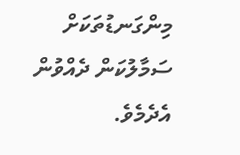މިންގަނޑުތަކަށް ސަމާލުކަން ދެއްވުން އެދެމެވެ.